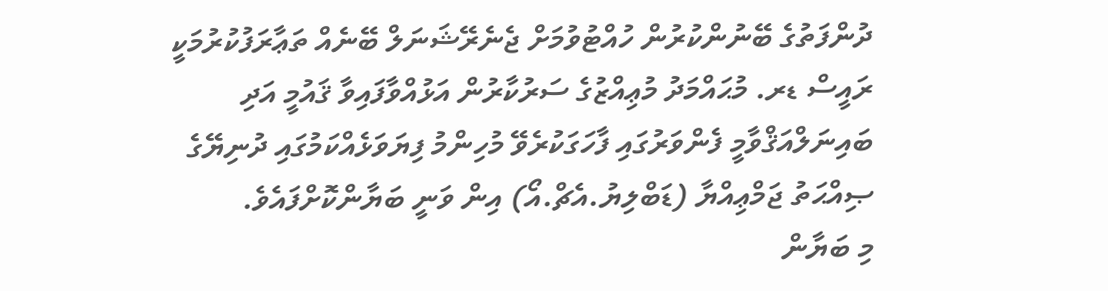ދުންފަތުގެ ބޭނުންކުރުން ހުއްޓުވުމަށް ޖެނެރޭޝަނަލް ބޭނެއް ތަޢާރަފުކުރުމަކީ ރައީސް ޑރ. މުޙައްމަދު މުޢިއްޒުގެ ސަރުކާރުން އަޅުއްވާފައިވާ ޤައުމީ އަދި ބައިނަލްއަޤްވާމީ ފެންވަރުގައި ފާހަގަކުރެވޭ މުހިންމު ފިޔަވަޅެއްކަމުގައި ދުނިޔޭގެ ޞިއްޙަތު ޖަމްޢިއްޔާ (ޑަބްލިޔު.އެޗް.އޯ) އިން ވަނީ ބަޔާންކޮށްފައެވެ.
މި ބަޔާން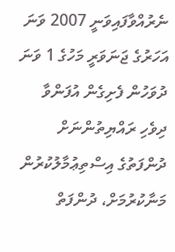ނެރުއްވާފައިވަނީ 2007 ވަނަ އަހަރުގެ ޖަނަވަރީ މަހުގެ 1 ވަނަ ދުވަހުން ފެށިގެން އުފަންވާ ދިވެހި ރައްޔިތުންނަށް ދުންފަތުގެ އިސްތިޢުމާލުކުރުން މަނާކުރުމަށް، ދުންފަތް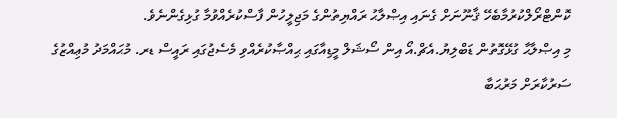ކޮންޓްރޯލްކުރުމާބެހޭ ޤާނޫނަށް ގެނައި އިޞްލާޙު ރައްޔިތުންގެ މަޖިލީހުން ފާސްކުރެއްވުމާ ގުޅިގެންނެވެ.
މި އިޞްލާޙާ ގުޅޭގޮތުން ޑަބްލިޔު.އެޗް.އޯ އިން ސޯޝަލް މީޑިއާގައި ޙިއްޞާކުރެއްވި މެސެޖުގައި ރައީސް ޑރ. މުޙައްމަދު މުޢިއްޒުގެ ސަރުކާރަށް މަރުޙަބާ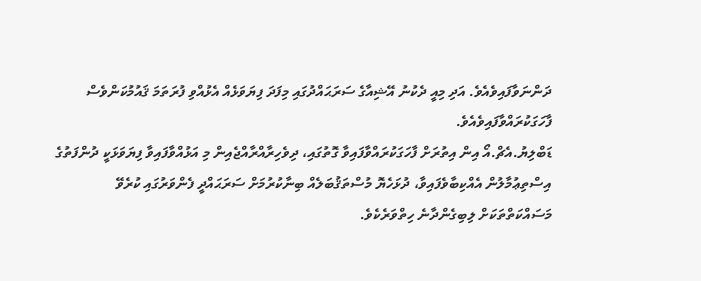ދަންނަވާފައިވެއެވެ. އަދި މިއީ ދެކުނު އޭޝިއާގެ ސަރަޙައްދުގައި މިފަދަ ފިޔަވަޅެއް އެޅުއްވި ފުރަތަމަ ޤައުމުކަންވެސް ފާހަގަކުރައްވާފައިވެއެވެ.
ޑަބްލިޔު.އެޗް.އޯ އިން އިތުރަށް ފާހަގަކުރައްވާފައިވާ ގޮތުގައި، ދިވެހިރާއްރާއްޖެއިން މި އަޅުއްވާފައިވާ ފިޔަވަޅަކީ ދުންފަތުގެ އިސްތިޢުމާލުން އެއްކިބާވެފައިވާ، ދުޅަހެޔޮ މުސްތަޤުބަލެއް ބިނާކުރުމަށް ސަރަޙައްދީ ފެންވަރުގައި ކުރެވޭ މަސައްކަތްތަކަށް ލިބިގެންދާނެ ހިތްވަރެކެވެ.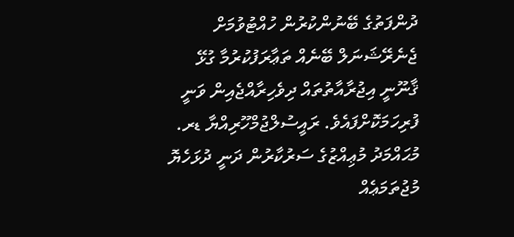ދުންފަތުގެ ބޭނުންކުރުން ހުއްޓުވުމަށް ޖެނެރޭޝަނަލް ބޭނެއް ތަޢާރަފުކުރުމާ ގުޅޭ ޤާނޫނީ އިޖުރާއާތުތައް ދިވެހިރާއްޖެއިން ވަނީ ފުރިހަމަކޮށްފައެވެ. ރައީސުލްޖުމްހޫރިއްޔާ ޑރ. މުޙައްމަދު މުޢިއްޒުގެ ސަރުކާރުން ދަނީ ދުޅަހެޔޮ މުޖުތަމަޢެއް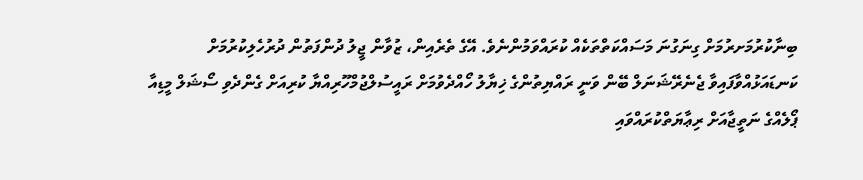ބިނާކުރުމަށރުމަށް ގިނަގުނަ މަސައްކަތްތަކެއް ކުރައްވަމުންނެވެ. އޭގެ ތެރެއިން، ޒުވާން ޖީލު ދުންފަތުން ދުރުހެލިކުރުމަށް ކަނޑައަޅުއްވާފައިވާ ޖެނެރޭޝަނަލް ބޭން ވަނީ ރައްޔިތުންގެ ޚިޔާލު ހޯއްދެވުމަށް ރައީސުލްޖުމްހޫރިއްޔާ ކުރިއަށް ގެންދެވި ސޯޝަލް މީޑިއާ ޕޯލެއްގެ ނަތީޖާއަށް ރިޢާޔަތްކުރައްވައި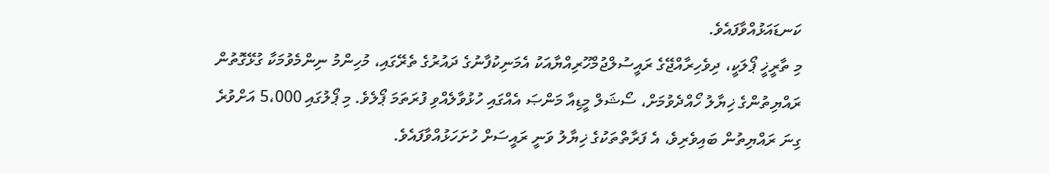ކަނޑައަޅުއްވާފައެވެ.
މި ތާރީޚީ ޕޯލަކީ، ދިވެހިރާއްޖޭގެ ރައީސުލްޖުމްހޫރިއްޔާއަކު އެމަނިކުފާނުގެ ދައުރުގެ ތެރޭގައި، މުހިންމު ނިންމެވުމަކާ ގުޅޭގޮތުން ރައްޔިތުންގެ ޚިޔާލު ހޯއްދެވުމަށް، ސޯޝަލް މީޑިއާ މަންޞަ އެއްގައި ހުޅުވާލެއްވި ފުރަތަމަ ޕޯލެވެ. މި ޕޯލުގައި 5،000 އަށްވުރެ ގިނަ ރައްޔިތުން ބައިވެރިވެ، އެ ފަރާތްތަކުގެ ޚިޔާލު ވަނީ ރައީސަށް ހުށަހަޅުއްވާފައެވެ.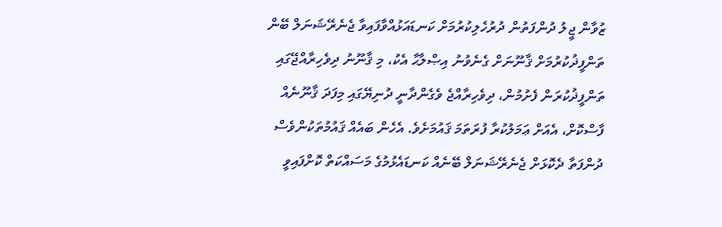ޒުވާން ޖީލު ދުންފަތުން ދުރުހެލިކުރުމަށް ކަނޑައަޅުއްވާފައިވާ ޖެނެރޭޝަނަލް ބޭން ތަންފީޛުކުރުމަށް ޤާނޫނަށް ގެނެވުނު އިޞްލާޙާ އެކު، މި ޤާނޫނު ދިވެހިރާއްޖޭގައި ތަންފީޛުކުރަން ފެށުމުން، ދިވެހިރާއްޖެ ވެގެންދާނީ ދުނިޔޭގައި މިފަދަ ޤާނޫނެއް ފާސްކޮށް، އެއަށް ޢަމަލުކުރާ ފުރަތަމަ ޤައުމަށެވެ. އެހެން ބައެއް ޤައުމުތަކުންވެސް ދުންފަތާ ދެކޮޅަށް ޖެނެރޭޝަނަލް ބޭނެއް ކަނޑައެޅުމުގެ މަސައްކަތް ކޮށްފައިވީ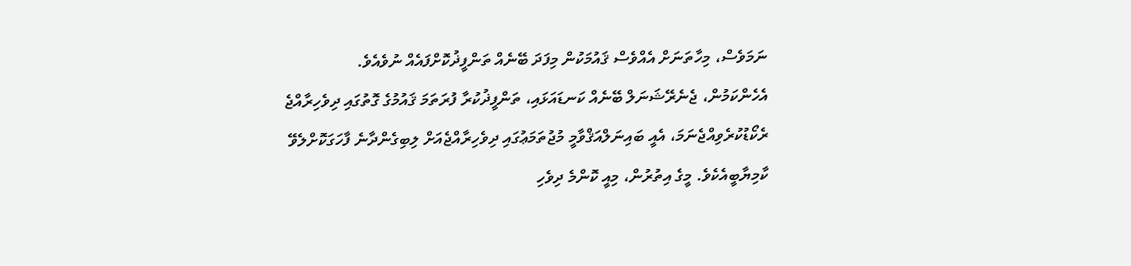ނަމަވެސް، މިހާތަނަށް އެއްވެސް ޤައުމަކުން މިފަދަ ބޭނެއް ތަންފީޛުކޮށްފައެއް ނުވެއެވެ.
އެހެންކަމުން، ޖެނެރޭޝަނަލް ބޭނެއް ކަނޑައަޅައި، ތަންފީޛުކުރާ ފުރަތަމަ ޤައުމުގެ ގޮތުގައި ދިވެހިރާއްޖެ ރެކޯޑުކުރެވިއްޖެނަމަ، އެއީ ބައިނަލްއަޤްވާމީ މުޖުތަމަޢުގައި ދިވެހިރާއްޖެއަށް ލިބިގެންދާނެ ފާހަގަކޮށްލެވޭ ކާމިޔާބީއެކެވެ. މީގެ އިތުރުން، މިއީ ކޮންމެ ދިވެހި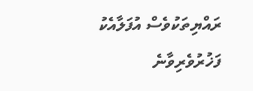ރައްޔިތަކުވެސް އުފަލާއެކު ފަޚުރުވެރިވާނެ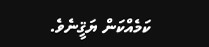ކަމެއްކަން ޔަޤީނެވެ.